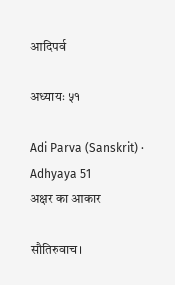आदिपर्व

अध्यायः ५१

Adi Parva (Sanskrit) · Adhyaya 51
अक्षर का आकार

सौतिरुवाच।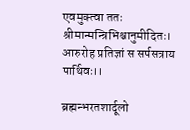एवमुक्त्वा ततः श्रीमान्मन्त्रिभिश्चानुमीदितः।
आरुरोह प्रतिज्ञां स सर्पसत्राय पार्थिवः।।

ब्रह्मन्भरतशार्दूलो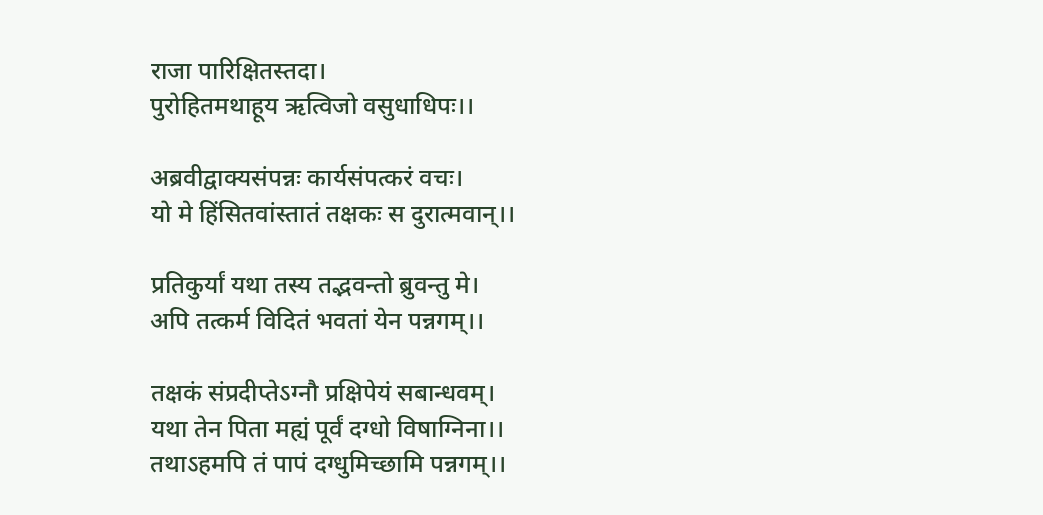राजा पारिक्षितस्तदा।
पुरोहितमथाहूय ऋत्विजो वसुधाधिपः।।

अब्रवीद्वाक्यसंपन्नः कार्यसंपत्करं वचः।
यो मे हिंसितवांस्तातं तक्षकः स दुरात्मवान्।।

प्रतिकुर्यां यथा तस्य तद्भवन्तो ब्रुवन्तु मे।
अपि तत्कर्म विदितं भवतां येन पन्नगम्।।

तक्षकं संप्रदीप्तेऽग्नौ प्रक्षिपेयं सबान्धवम्।
यथा तेन पिता मह्यं पूर्वं दग्धो विषाग्निना।।
तथाऽहमपि तं पापं दग्धुमिच्छामि पन्नगम्।।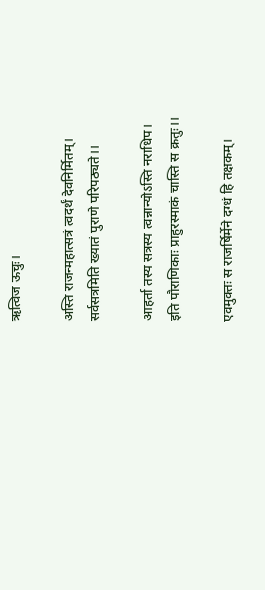ऋत्विज ऊचुः।

अस्ति राजन्महात्सत्रं त्वदर्थं देवनिर्मितम्।
सर्वसत्रमिति ख्यातं पुराणे परिपठ्यते।।

आहर्ता तस्य सत्रस्य त्वन्नान्योऽस्ति नराधिप।
इति पौराणिकाः प्राहुरस्माकं चास्ति स क्रतुः।।

एवमुक्तः स राजर्षिर्मेने दग्धं हि तक्षकम्।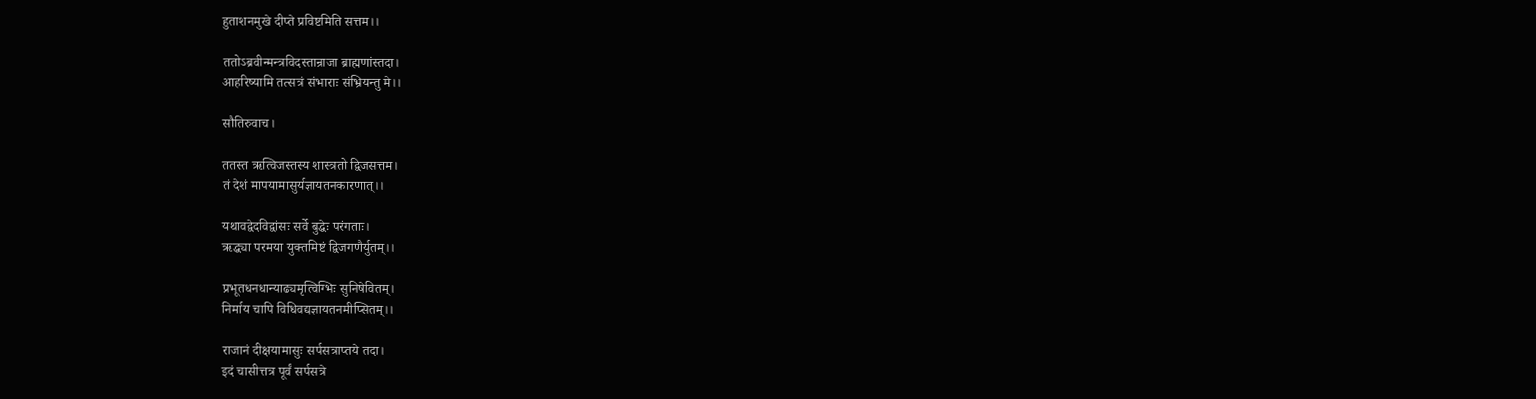हुताशनमुखे दीप्ते प्रविष्टमिति सत्तम।।

ततोऽब्रवीन्मन्त्रविदस्तान्राजा ब्राह्मणांस्तदा।
आहरिष्यामि तत्सत्रं संभाराः संभ्रियन्तु मे।।

सौतिरुवाच।

ततस्त ऋत्विजस्तस्य शास्त्रतो द्विजसत्तम।
तं देशं मापयामासुर्यज्ञायतनकारणात्।।

यथावद्वेदविद्वांसः सर्वे बुद्धेः परंगताः।
ऋद्ध्या परमया युक्तमिष्टं द्विजगणैर्युतम्।।

प्रभूतधनधान्याढ्यमृत्विग्भिः सुनिषेवितम्।
निर्माय चापि विधिवद्यज्ञायतनमीप्सितम्।।

राजानं दीक्षयामासुः सर्पसत्राप्तये तदा।
इदं चासीत्तत्र पूर्वं सर्पसत्रे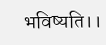भविष्यति।।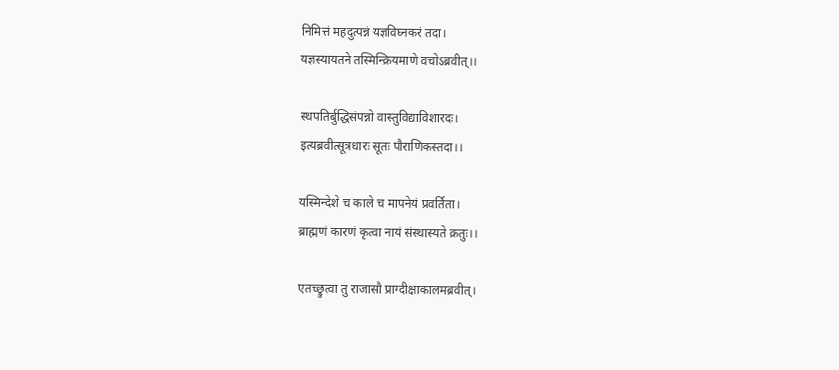निमित्तं महदुत्पन्नं यज्ञविघ्नकरं तदा।
यज्ञस्यायतने तस्मिन्क्रियमाणे वचोऽब्रवीत्।।

स्थपतिर्बुद्धिसंपन्नो वास्तुविद्याविशारदः।
इत्यब्रवीत्सूत्रधारः सूतः पौराणिकस्तदा।।

यस्मिन्देशे च काले च मापनेयं प्रवर्तिता।
ब्राह्मणं कारणं कृत्वा नायं संस्थास्यते क्रतुः।।

एतच्छ्रुत्वा तु राजासौ प्राग्दीक्षाकालमब्रवीत्।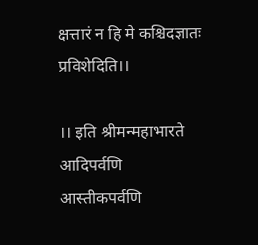क्षत्तारं न हि मे कश्चिदज्ञातः प्रविशेदिति।।

।। इति श्रीमन्महाभारते आदिपर्वणि
आस्तीकपर्वणि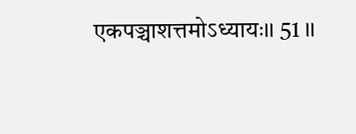एकपञ्चाशत्तमोऽध्यायः।। 51 ।।